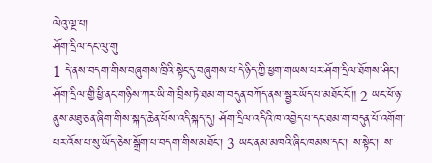ལེའུ་ལྔ་པ།
ཤོག་དྲིལ་དང་ལུ་གུ
1 དེ་ནས་བདག་གིས་བཞུགས་ཁྲིའི་སྟེང་དུ་བཞུགས་པ་དེ་ཉིད་ཀྱི་ཕྱག་གཡས་པར་ཤོག་དྲིལ་ཐོགས་ཤིང་། ཤོག་དྲིལ་གྱི་ཕྱི་ནང་གཉིས་ཀར་ཡི་གེ་བྲིས་ཏེ་ཐམ་ག་བདུན་བཀོད་ནས་སྦྱར་ཡོད་པ་མཐོང་ངོ་༎ 2 ཡང་ཕོ་ཉ་ནུས་མཐུ་ཅན་ཞིག་གིས་སྐད་ཆེན་པོས་འདི་སྐད་དུ། ཤོག་དྲིལ་འདིའི་ཁ་འབྱེད་པ་དང་ཐམ་ག་བདུན་པོ་འགོག་པར་འོས་པ་སུ་ཡོད་ཅེས་སྒྲོག་པ་བདག་གིས་མཐོང་། 3 ཡང་ནམ་མཁའི་ཞིང་ཁམས་དང་། ས་སྟེང་། ས་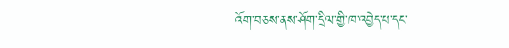འོག་བཅས་ནས་ཤོག་དྲིལ་གྱི་ཁ་འབྱེད་པ་དང་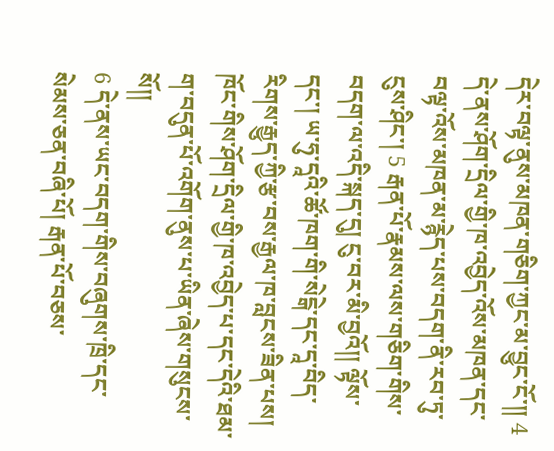དེར་བལྟ་ནུས་མཁན་གཅིག་ཀྱང་མ་བྱུང་ངོ་༎ 4 དེ་ནས་ཤོག་དྲིལ་གྱི་ཁ་འབྱེད་འོས་མཁན་དང་བལྟ་འོས་མཁན་མ་རྙེད་པས་བདག་ནི་རབ་ཏུ་ངུས་ཤིང་། 5 རྒན་པོ་རྣམས་ལས་གཅིག་གིས་བདག་ལ་འདི་སྐད་དུ། ངུ་བར་མི་བྱའོ།། ལྟོས་དང་། ཡ་ཧུ་དཱའི་ཚོ་ཁག་གི་སེངྒེ་དང་དཱ་བིད་རིགས་རྒྱུད་ཀྱི་རྩ་བས་རྒྱལ་ཁ་བླངས་ཟིན་པས། ཁོང་གིས་ཤོག་དྲིལ་གྱི་ཁ་འབྱེད་པ་དང་དེའི་ཐམ་ག་བདུན་པོ་འགོག་ནུས་པ་ཡིན་ཞེས་གསུངས་སོ།།
6 དེ་ནས་ཡང་བདག་གིས་བཞུགས་ཁྲི་དང་སེམས་ཅན་བཞི་པོ། རྒན་པོ་བཅས་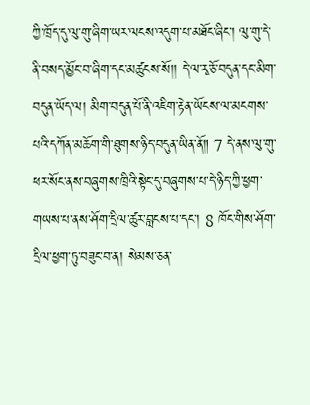ཀྱི་ཁྲོད་དུ་ལུ་གུ་ཞིག་ཡར་ལངས་འདུག་པ་མཐོང་ཞིང་། ལུ་གུ་དེ་ནི་བསད་མྱོང་བ་ཞིག་དང་མཚུངས་སོ།། དེ་ལ་རྭ་ཅོ་བདུན་དང་མིག་བདུན་ཡོད་ལ། མིག་བདུན་པོ་ནི་འཇིག་རྟེན་ཡོངས་ལ་མངགས་པའི་དཀོན་མཆོག་གི་ཐུགས་ཉིད་བདུན་ཡིན་ནོ༎ 7 དེ་ནས་ལུ་གུ་ཕར་སོང་ནས་བཞུགས་ཁྲིའི་སྟེང་དུ་བཞུགས་པ་དེ་ཉིད་ཀྱི་ཕྱག་གཡས་པ་ནས་ཤོག་དྲིལ་ཚུར་བླངས་པ་དང་། 8 ཁོང་གིས་ཤོག་དྲིལ་ཕྱག་ཏུ་བཟུང་བ་ན། སེམས་ཅན་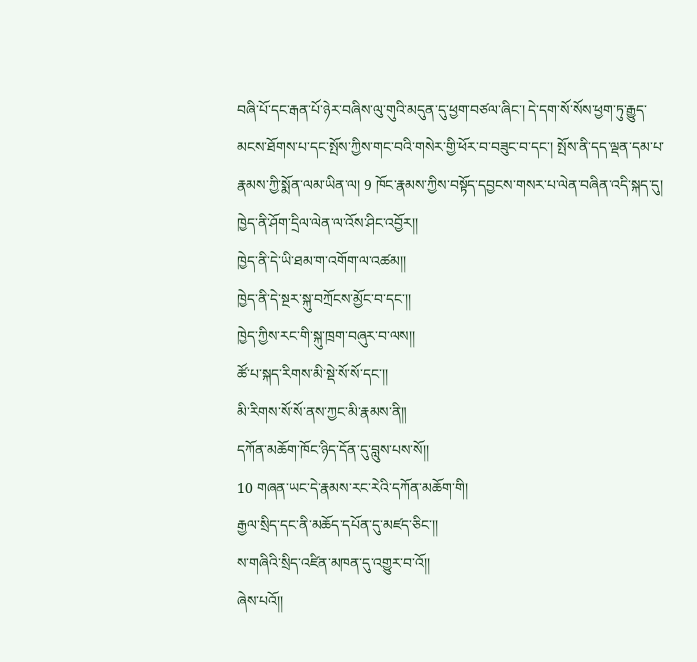བཞི་པོ་དང་རྒན་པོ་ཉེར་བཞིས་ལུ་གུའི་མདུན་དུ་ཕྱག་བཙལ་ཞིང་། དེ་དག་སོ་སོས་ཕྱག་ཏུ་རྒྱུད་མངས་ཐོགས་པ་དང་སྤོས་ཀྱིས་གང་བའི་གསེར་གྱི་ཕོར་བ་བཟུང་བ་དང་། སྤོས་ནི་དད་ལྡན་དམ་པ་རྣམས་ཀྱི་སྨོན་ལམ་ཡིན་ལ། 9 ཁོང་རྣམས་ཀྱིས་བསྟོད་དབྱངས་གསར་པ་ལེན་བཞིན་འདི་སྐད་དུ།
ཁྱེད་ནི་ཤོག་དྲིལ་ལེན་ལ་འོས་ཤིང་འབྱོར།།
ཁྱེད་ནི་དེ་ཡི་ཐམ་ག་འགོག་ལ་འཚམ།།
ཁྱེད་ནི་དེ་སྔར་སྐུ་བཀྲོངས་མྱོང་བ་དང་།།
ཁྱེད་ཀྱིས་རང་གི་སྐུ་ཁྲག་བཞུར་བ་ལས།།
ཚོ་པ་སྐད་རིགས་མི་སྡེ་སོ་སོ་དང་།།
མི་རིགས་སོ་སོ་ནས་ཀྱང་མི་རྣམས་ནི༎
དཀོན་མཆོག་ཁོང་ཉིད་དོན་དུ་བླུས་པས་སོ།།
10 གཞན་ཡང་དེ་རྣམས་རང་རེའི་དཀོན་མཆོག་གི།
རྒྱལ་སྲིད་དང་ནི་མཆོད་དཔོན་དུ་མཛད་ཅིང་།།
ས་གཞིའི་སྲིད་འཛིན་མཁན་དུ་འགྱུར་བ་འོ།།
ཞེས་པའོ།།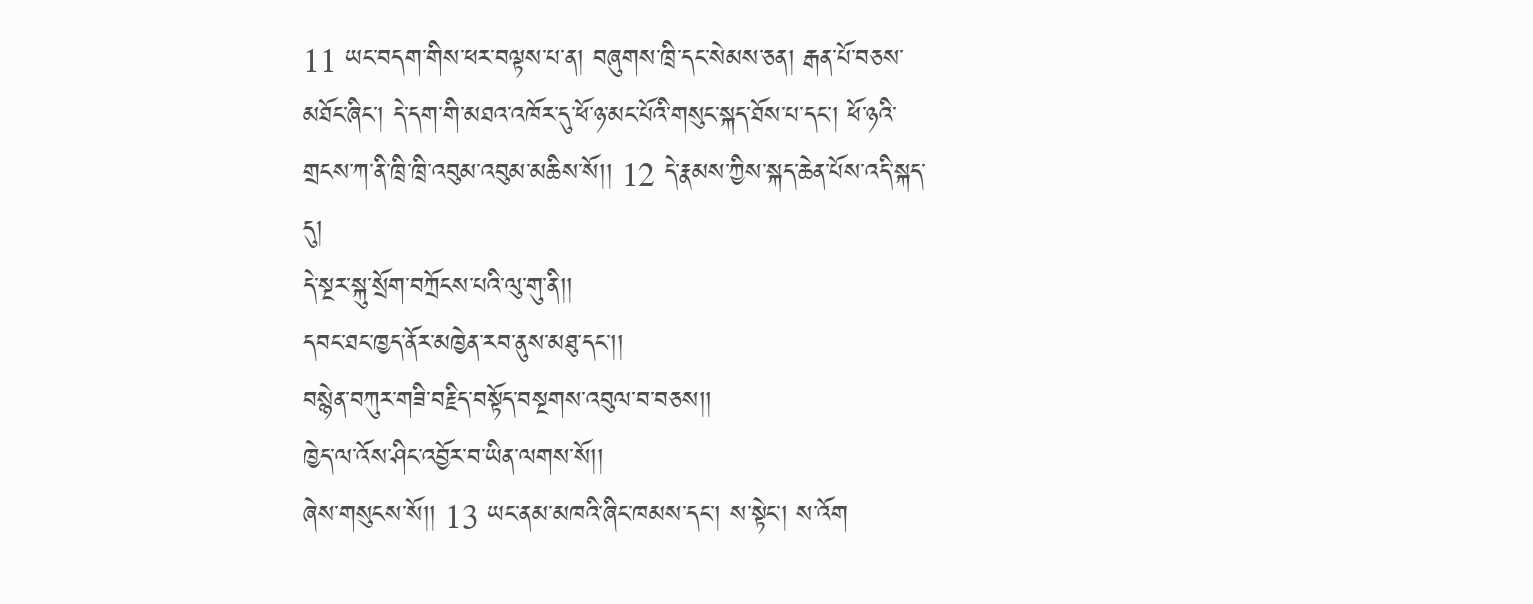11 ཡང་བདག་གིས་ཕར་བལྟས་པ་ན། བཞུགས་ཁྲི་དང་སེམས་ཅན། རྒན་པོ་བཅས་མཐོང་ཞིང་། དེ་དག་གི་མཐའ་འཁོར་དུ་ཕོ་ཉ་མང་པོའི་གསུང་སྐད་ཐོས་པ་དང་། ཕོ་ཉའི་གྲངས་ཀ་ནི་ཁྲི་ཁྲི་འབུམ་འབུམ་མཆིས་སོ།། 12 དེ་རྣམས་ཀྱིས་སྐད་ཆེན་པོས་འདི་སྐད་དུ།
དེ་སྔར་སྐུ་སྲོག་བཀྲོངས་པའི་ལུ་གུ་ནི།།
དབང་ཐང་ཁྱད་ནོར་མཁྱེན་རབ་ནུས་མཐུ་དང་།།
བསྙེན་བཀུར་གཟི་བརྗིད་བསྟོད་བསྔགས་འབུལ་བ་བཅས།།
ཁྱེད་ལ་འོས་ཤིང་འབྱོར་བ་ཡིན་ལགས་སོ།།
ཞེས་གསུངས་སོ།། 13 ཡང་ནམ་མཁའི་ཞིང་ཁམས་དང་། ས་སྟེང་། ས་འོག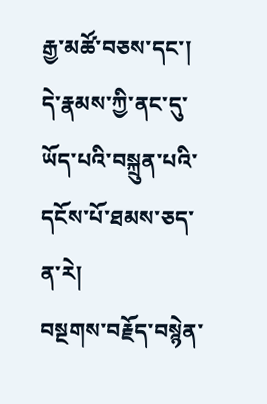རྒྱ་མཚོ་བཅས་དང་། དེ་རྣམས་ཀྱི་ནང་དུ་ཡོད་པའི་བསྐྲུན་པའི་དངོས་པོ་ཐམས་ཅད་ན་རེ།
བསྔགས་བརྗོད་བསྙེན་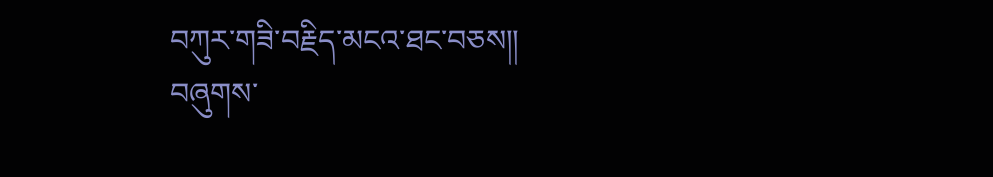བཀུར་གཟི་བརྗིད་མངའ་ཐང་བཅས།།
བཞུགས་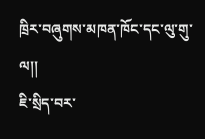ཁྲིར་བཞུགས་མཁན་ཁོང་དང་ལུ་གུ་ལ།།
ཇི་སྲིད་བར་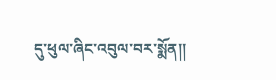དུ་ཕུལ་ཞིང་འབུལ་བར་སྨོན།།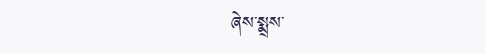ཞེས་སྨྲས་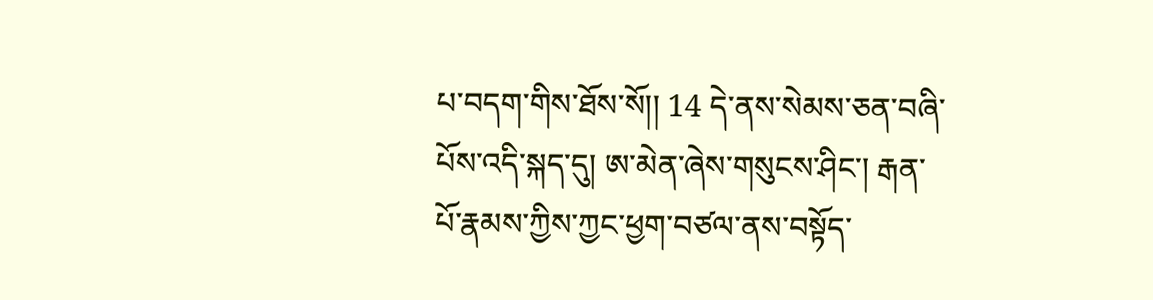པ་བདག་གིས་ཐོས་སོ།། 14 དེ་ནས་སེམས་ཅན་བཞི་པོས་འདི་སྐད་དུ། ཨ་མེན་ཞེས་གསུངས་ཤིང་། རྒན་པོ་རྣམས་ཀྱིས་ཀྱང་ཕྱག་བཙལ་ནས་བསྟོད་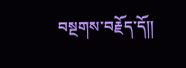བསྔགས་བརྗོད་དོ༎